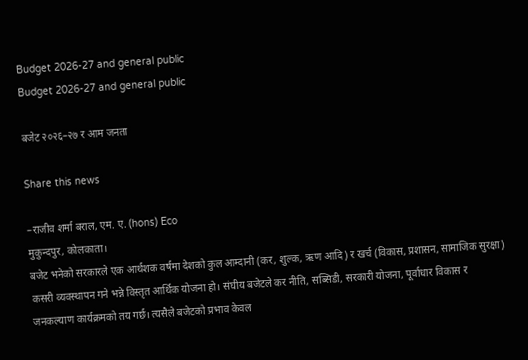Budget 2026-27 and general public
Budget 2026-27 and general public

बजेट २०२६–२७ र आम जनता

Share this news

–राजीव शर्मा बराल, एम. ए. (hons) Eco
मुकुन्दपुर, कोलकाता।
बजेट भनेको सरकारले एक आर्थशक वर्षमा देशको कुल आम्दानी (कर, शुल्क, ऋण आदि) र खर्च (विकास, प्रशासन, सामाजिक सुरक्षा) कसरी व्यवस्थापन गने भन्ने विस्तृत आर्थिक योजना हो। संघीय बजेटले कर नीति, सब्सिडी, सरकारी योजना, पूर्वाधार विकास र जनकल्याण कार्यक्रमको तय गर्छ। त्यसैले बजेटको प्रभाव केवल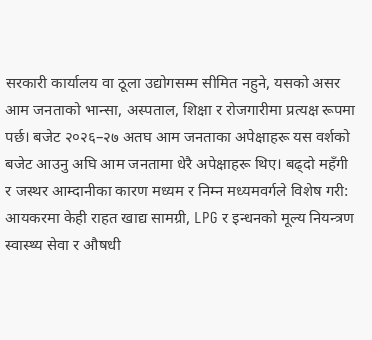सरकारी कार्यालय वा ठूला उद्योगसम्म सीमित नहुने, यसको असर आम जनताको भान्सा, अस्पताल, शिक्षा र रोजगारीमा प्रत्यक्ष रूपमा पर्छ। बजेट २०२६–२७ अतघ आम जनताका अपेक्षाहरू यस वर्शको बजेट आउनु अघि आम जनतामा धेरै अपेक्षाहरू थिए। बढ्दो महँगी र जस्थर आम्दानीका कारण मध्यम र निम्न मध्यमवर्गले विशेष गरी: आयकरमा केही राहत खाद्य सामग्री, LPG र इन्धनको मूल्य नियन्त्रण स्वास्थ्य सेवा र औषधी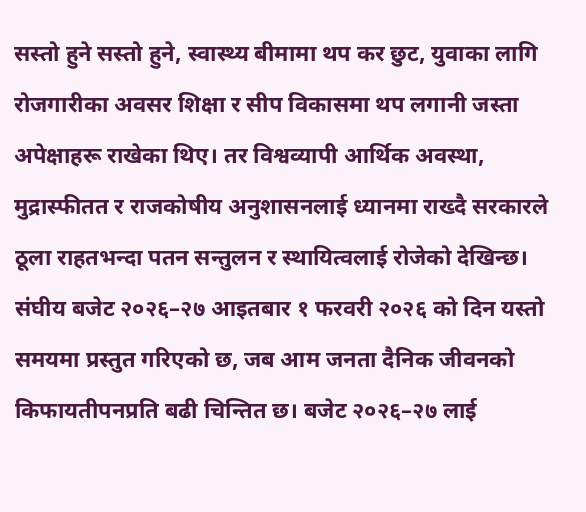सस्तो हुने सस्तो हुने, स्वास्थ्य बीमामा थप कर छुट, युवाका लागि रोजगारीका अवसर शिक्षा र सीप विकासमा थप लगानी जस्ता अपेक्षाहरू राखेका थिए। तर विश्वव्यापी आर्थिक अवस्था, मुद्रास्फीतत र राजकोषीय अनुशासनलाई ध्यानमा राख्दै सरकारले ठूला राहतभन्दा पतन सन्तुलन र स्थायित्वलाई रोजेको देखिन्छ। संघीय बजेट २०२६–२७ आइतबार १ फरवरी २०२६ को दिन यस्तो समयमा प्रस्तुत गरिएको छ, जब आम जनता दैनिक जीवनको किफायतीपनप्रति बढी चिन्तित छ। बजेट २०२६–२७ लाई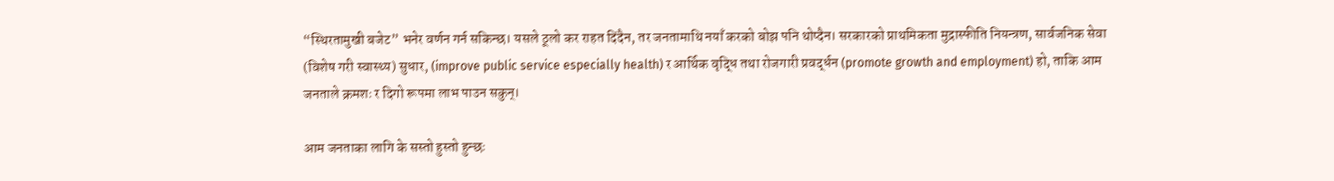“स्थिरतामुखी बजेट” भनेर वर्णन गर्न सकिन्छ। यसले ठूलो कर राहत दिंदैन, तर जनतामाथि नयाँ करको बोझ पनि थोप्दैन। सरकारको प्राथमिकता मुद्रास्फीति नियन्त्रण, सार्वजनिक सेवा (विशेष गरी स्वास्थ्य) सुधार, (improve public service especially health) र आर्थिक वृद्धि तथा रोजगारी प्रवर्द्धन (promote growth and employment) हो, ताकि आम जनताले क्रमशः र दिगो रूपमा लाभ पाउन सकुन्।

आम जनताका लागि के सस्तो हुस्तो हुन्छः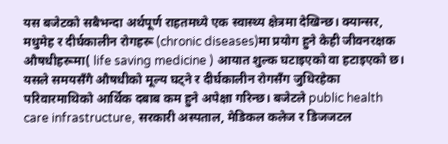यस बजेटको सबैभन्दा अर्थपूर्ण राहतमध्ये एक स्वास्थ्य क्षेत्रमा देखिन्छ। क्यान्सर, मधुमेह र दीर्घकालीन रोगहरू (chronic diseases)मा प्रयोग हुने केही जीवनरक्षक औषधीहरूमा( life saving medicine ) आयात शुल्क घटाइएको वा हटाइएको छ। यसले समयसँगै औषधीको मूल्य घट्ने र दीर्घकालीन रोगसँग जुधिरहेका परिवारमाथिको आर्थिक दबाब कम हुने अपेक्षा गरिन्छ। बजेटले public health care infrastructure, सरकारी अस्पताल, मेडिकल कलेज र डिजजटल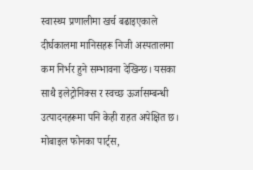स्वास्थ्य प्रणालीमा खर्च बढाइएकाले दीर्घकालमा मानिसहरू निजी अस्पतालमा कम निर्भर हुने सम्भावना देखिन्छ। यसका साथै इलेट्रोनिक्स र स्वच्छ ऊर्जासम्बन्धी उत्पादनहरूमा पनि केही राहत अपेक्षित छ। मोबाइल फोनका पार्ट्स,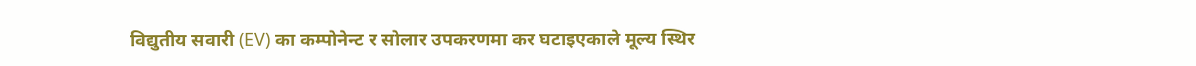विद्युतीय सवारी (EV) का कम्पोनेन्ट र सोलार उपकरणमा कर घटाइएकाले मूल्य स्थिर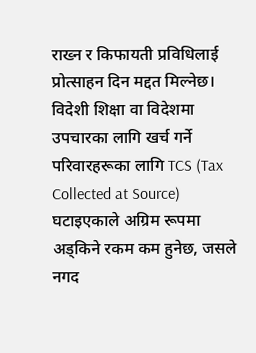राख्न र किफायती प्रविधिलाई प्रोत्साहन दिन मद्दत मिल्नेछ। विदेशी शिक्षा वा विदेशमा उपचारका लागि खर्च गर्ने परिवारहरूका लागि TCS (Tax Collected at Source) घटाइएकाले अग्रिम रूपमा अड्किने रकम कम हुनेछ, जसले नगद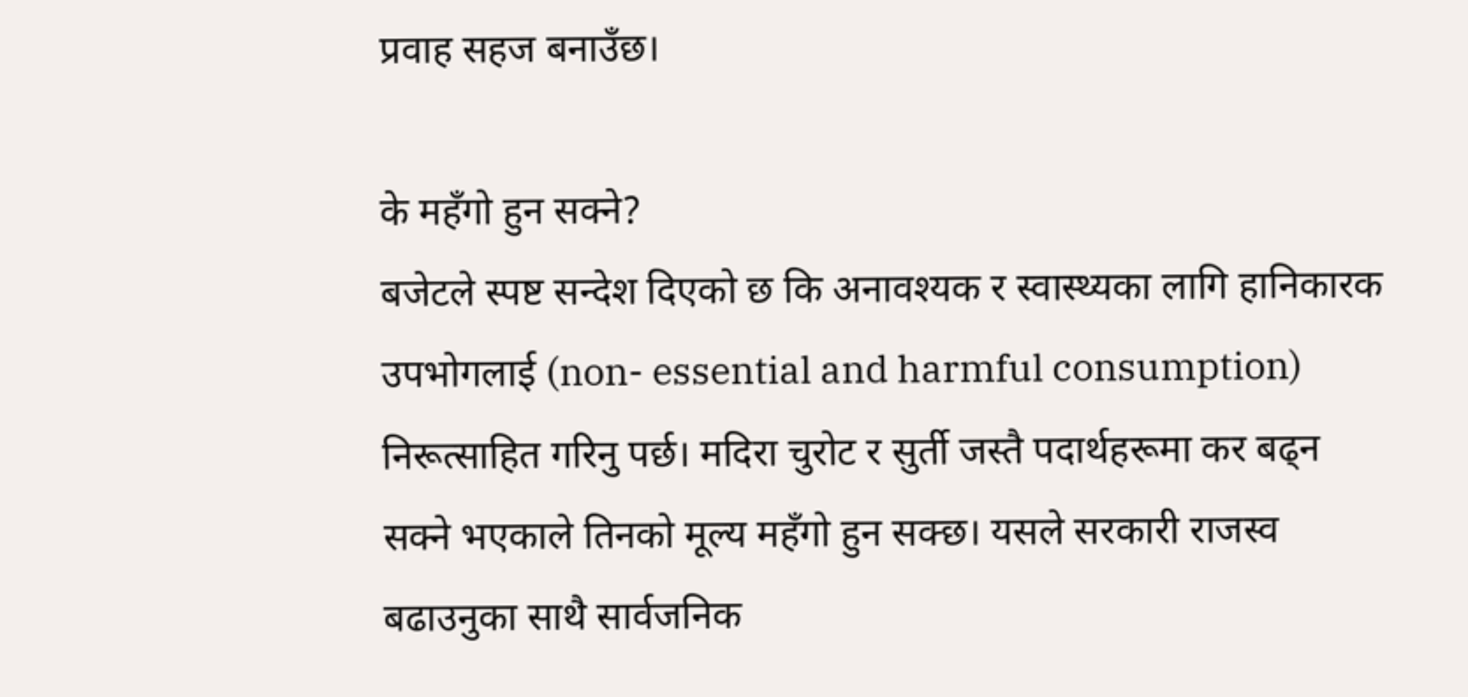प्रवाह सहज बनाउँछ।

के महँगो हुन सक्ने?
बजेटले स्पष्ट सन्देश दिएको छ कि अनावश्यक र स्वास्थ्यका लागि हानिकारक उपभोगलाई (non- essential and harmful consumption) निरूत्साहित गरिनु पर्छ। मदिरा चुरोट र सुर्ती जस्तै पदार्थहरूमा कर बढ्न सक्ने भएकाले तिनको मूल्य महँगो हुन सक्छ। यसले सरकारी राजस्व बढाउनुका साथै सार्वजनिक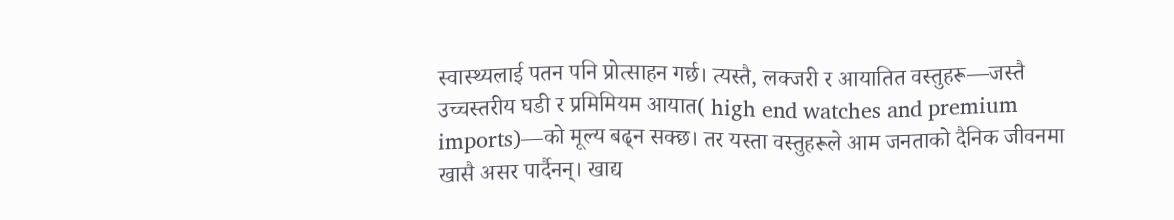स्वास्थ्यलाई पतन पनि प्रोत्साहन गर्छ। त्यस्तै, लक्जरी र आयातित वस्तुहरू—जस्तै उच्चस्तरीय घडी र प्रमिमियम आयात( high end watches and premium imports)—को मूल्य बढ्न सक्छ। तर यस्ता वस्तुहरूले आम जनताको दैनिक जीवनमा खासै असर पार्दैनन्। खाद्य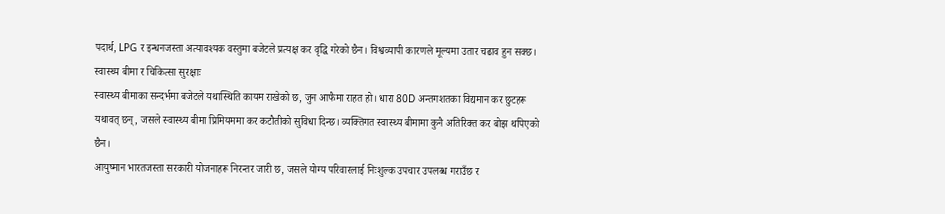पदार्थ, LPG र इन्धनजस्ता अत्यावश्यक वस्तुमा बजेटले प्रत्यक्ष कर वृद्धि गरेको छैन। विश्वव्यापी कारणले मूल्यमा उतार चढाव हुन सक्छ।
स्वास्थ्य बीमा र चिकित्सा सुरक्षाः
स्वास्थ्य बीमाका सन्दर्भमा बजेटले यथास्थिति कायम राखेको छ, जुन आफैमा राहत हो। धारा 80D अन्तगशतका विद्यमान कर छुटहरू यथावत् छन्, जसले स्वास्थ्य बीमा प्रिमियममा कर कटौतीको सुविधा दिन्छ। व्यक्तिगत स्वास्थ्य बीमामा कुनै अतिरिक्त कर बोझ थपिएको छैन।
आयुष्मान भारतजस्ता सरकारी योजनाहरू निरन्तर जारी छ, जसले योग्य परिवारलाई निःशुल्क उपचार उपलब्ध गराउँछ र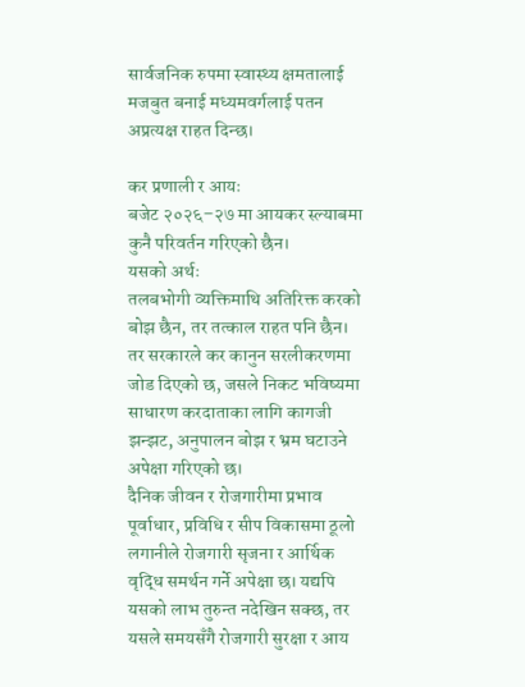सार्वजनिक रुपमा स्वास्थ्य क्षमतालाई मजबुत बनाई मध्यमवर्गलाई पतन अप्रत्यक्ष राहत दिन्छ।

कर प्रणाली र आयः
बजेट २०२६–२७ मा आयकर स्ल्याबमा कुनै परिवर्तन गरिएको छैन।
यसको अर्थः
तलबभोगी व्यक्तिमाथि अतिरिक्त करको बोझ छैन, तर तत्काल राहत पनि छैन। तर सरकारले कर कानुन सरलीकरणमा जोड दिएको छ, जसले निकट भविष्यमा साधारण करदाताका लागि कागजी झन्झट, अनुपालन बोझ र भ्रम घटाउने अपेक्षा गरिएको छ।
दैनिक जीवन र रोजगारीमा प्रभाव पूर्वाधार, प्रविधि र सीप विकासमा ठूलो लगानीले रोजगारी सृजना र आर्थिक वृद्धि समर्थन गर्ने अपेक्षा छ। यद्यपि यसको लाभ तुरुन्त नदेखिन सक्छ, तर यसले समयसँगै रोजगारी सुरक्षा र आय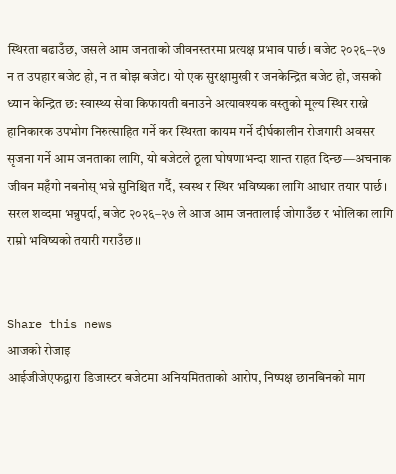स्थिरता बढाउँछ, जसले आम जनताको जीवनस्तरमा प्रत्यक्ष प्रभाव पार्छ। बजेट २०२६–२७ न त उपहार बजेट हो, न त बोझ बजेट। यो एक सुरक्षामुखी र जनकेन्द्रित बजेट हो, जसको ध्यान केन्द्रित छ: स्वास्थ्य सेवा किफायती बनाउने अत्यावश्यक वस्तुको मूल्य स्थिर राख्ने हानिकारक उपभोग निरुत्साहित गर्ने कर स्थिरता कायम गर्ने दीर्घकालीन रोजगारी अवसर सृजना गर्ने आम जनताका लागि, यो बजेटले ठूला घोषणाभन्दा शान्त राहत दिन्छ—अचनाक जीवन महँगो नबनोस् भन्ने सुनिश्चित गर्दै, स्वस्थ र स्थिर भविष्यका लागि आधार तयार पार्छ। सरल शव्दमा भन्नुपर्दा, बजेट २०२६–२७ ले आज आम जनतालाई जोगाउँछ र भोलिका लागि राम्रो भविष्यको तयारी गराउँछ।।


Share this news
आजको रोजाइ
आईजीजेएफद्वारा डिजास्टर बजेटमा अनियमितताको आरोप, निष्पक्ष छानबिनको माग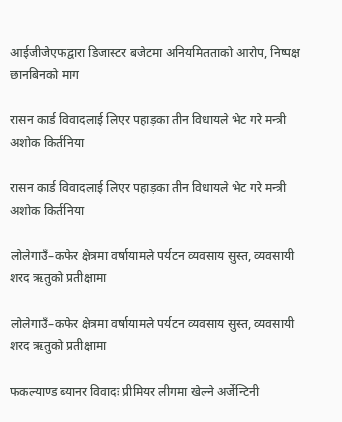आईजीजेएफद्वारा डिजास्टर बजेटमा अनियमितताको आरोप, निष्पक्ष छानबिनको माग

रासन कार्ड विवादलाई लिएर पहाड़का तीन विधायले भेट गरे मन्त्री अशोक किर्तनिया

रासन कार्ड विवादलाई लिएर पहाड़का तीन विधायले भेट गरे मन्त्री अशोक किर्तनिया

लोलेगाउँ–कफेर क्षेत्रमा वर्षायामले पर्यटन व्यवसाय सुस्त, व्यवसायी शरद ऋतुको प्रतीक्षामा

लोलेगाउँ–कफेर क्षेत्रमा वर्षायामले पर्यटन व्यवसाय सुस्त, व्यवसायी शरद ऋतुको प्रतीक्षामा

फकल्याण्ड ब्यानर विवादः प्रीमियर लीगमा खेल्ने अर्जेन्टिनी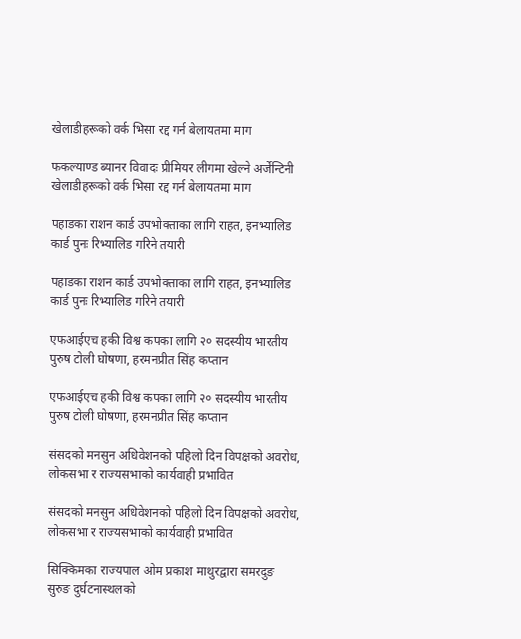खेलाडीहरूको वर्क भिसा रद्द गर्न बेलायतमा माग

फकल्याण्ड ब्यानर विवादः प्रीमियर लीगमा खेल्ने अर्जेन्टिनी खेलाडीहरूको वर्क भिसा रद्द गर्न बेलायतमा माग

पहाडका राशन कार्ड उपभोक्ताका लागि राहत, इनभ्यालिड कार्ड पुनः रिभ्यालिड गरिने तयारी

पहाडका राशन कार्ड उपभोक्ताका लागि राहत, इनभ्यालिड कार्ड पुनः रिभ्यालिड गरिने तयारी

एफआईएच हकी विश्व कपका लागि २० सदस्यीय भारतीय पुरुष टोली घोषणा, हरमनप्रीत सिंह कप्तान

एफआईएच हकी विश्व कपका लागि २० सदस्यीय भारतीय पुरुष टोली घोषणा, हरमनप्रीत सिंह कप्तान

संसदको मनसुन अधिवेशनको पहिलो दिन विपक्षको अवरोध, लोकसभा र राज्यसभाको कार्यवाही प्रभावित

संसदको मनसुन अधिवेशनको पहिलो दिन विपक्षको अवरोध, लोकसभा र राज्यसभाको कार्यवाही प्रभावित

सिक्किमका राज्यपाल ओम प्रकाश माथुरद्वारा समरदुङ सुरुङ दुर्घटनास्थलको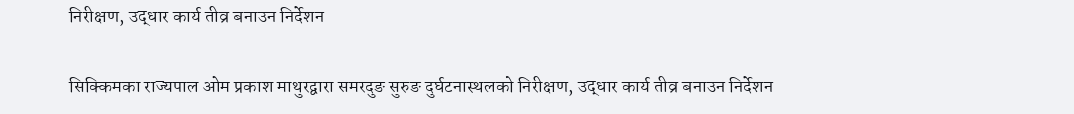निरीक्षण, उद्धार कार्य तीव्र बनाउन निर्देशन

सिक्किमका राज्यपाल ओम प्रकाश माथुरद्वारा समरदुङ सुरुङ दुर्घटनास्थलको निरीक्षण, उद्धार कार्य तीव्र बनाउन निर्देशन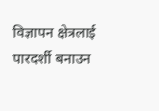विज्ञापन क्षेत्रलाई पारदर्शी बनाउन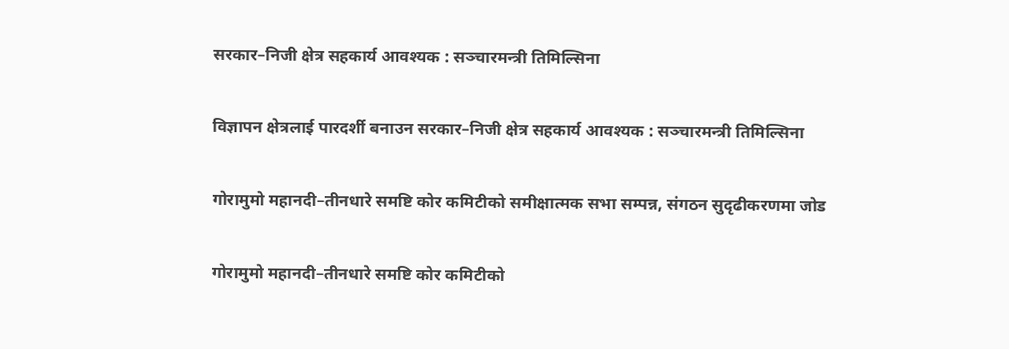सरकार–निजी क्षेत्र सहकार्य आवश्यक : सञ्चारमन्त्री तिमिल्सिना

विज्ञापन क्षेत्रलाई पारदर्शी बनाउन सरकार–निजी क्षेत्र सहकार्य आवश्यक : सञ्चारमन्त्री तिमिल्सिना

गोरामुमो महानदी–तीनधारे समष्टि कोर कमिटीको समीक्षात्मक सभा सम्पन्न, संगठन सुदृढीकरणमा जोड

गोरामुमो महानदी–तीनधारे समष्टि कोर कमिटीको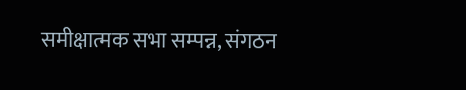समीक्षात्मक सभा सम्पन्न, संगठन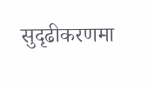सुदृढीकरणमा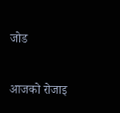जोड

आजको रोजाइ